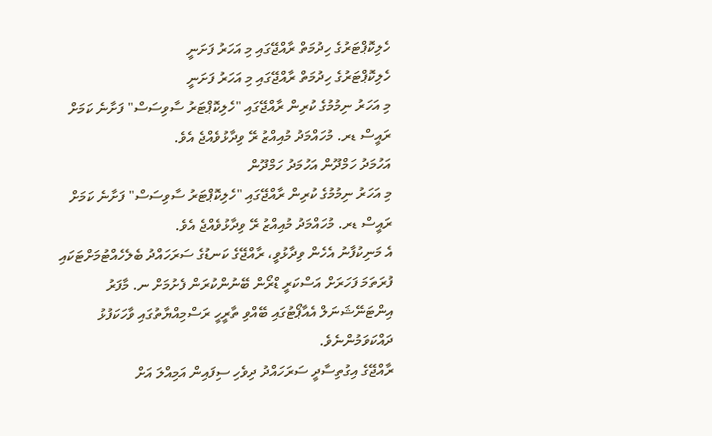ހެލިކޮޕްޓަރުގެ ހިދުމަތް ރާއްޖޭގައި މި އަހަރު ފަށަނީ
ހެލިކޮޕްޓަރުގެ ހިދުމަތް ރާއްޖޭގައި މި އަހަރު ފަށަނީ
މި އަހަރު ނިމުމުގެ ކުރިން ރާއްޖޭގައި "ހެލިކޮޕްޓަރު ސާވިސަސް" ފަށާނެ ކަމަށް ރައީސް ޑރ. މުހައްމަދު މުއިއްޒު ރޭ ވިދާޅުވެއްޖެ އެވެ.
އަހުމަދު ހަމްދޫން އަހުމަދު ހަމްދޫން
މި އަހަރު ނިމުމުގެ ކުރިން ރާއްޖޭގައި "ހެލިކޮޕްޓަރު ސާވިސަސް" ފަށާނެ ކަމަށް ރައީސް ޑރ. މުހައްމަދު މުއިއްޒު ރޭ ވިދާޅުވެއްޖެ އެވެ.
އެ މަނިކުފާނު އެހެން ވިދާޅުވީ، ރާއްޖޭގެ ކަނޑުގެ ސަރަހައްދު ބެލެހެއްޓުމަށްޓަކައި ފުރަތަމަ ފަހަރަށް އަސްކަރީ ޑްރޯން ބޭނުންކުރަން ފެށުމަށް ނ. މާފަރު އިންޓަނޭޝަނަލް އެއާޕޯޓުގައި ބޭއްވި ތާރީހީ ރަސްމިއްޔާތުގައި ވާހަކަފުޅު ދައްކަވަމުންނެވެ.
ރާއްޖޭގެ އިގުތިސާދީ ސަރަހައްދު ދިވެހި ސިފައިން އަމިއްލަ އަށް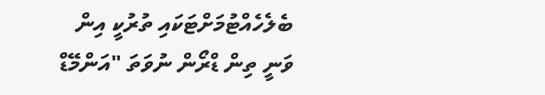ބެލެހެއްޓުމަށްޓަކައި ތުރުކީ އިން ވަނީ ތިން ޑްރޯން ނުވަތަ "އަންމޭޑް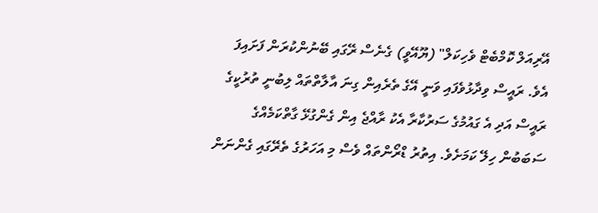އޭރިއަލް ކޮމްބެޓް ވެހިކަލް" (ޔޫއޭވީ) ގެނެސް ރޭގައި ބޭނުންކުރަން ފަށައިފަ އެވެ. ރައީސް ވިދާޅުވެފައި ވަނީ އޭގެ ތެރެއިން ގިނަ އާލާތްތައް ލިބުނީ ތުރުކީގެ ރައީސް އަދި އެ ގައުމުގެ ސަރުކާރާ އެކު ރާއްޖެ އިން ގެންގުޅޭ ގާތްކަމެއްގެ ސަބަބުން ހިލޭ ކަމަށެވެ. އިތުރު ޑްރޯންތައް ވެސް މި އަހަރުގެ ތެރޭގައި ގެންނަން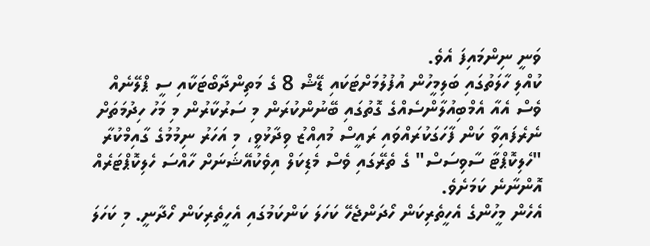ވަނީ ނިންމައިފަ އެވެ.
ކުއްލި ހާލަތުގައި ބަލިމީހުން އުފުލުމަށްޓަކައި ޑޭޝް 8 ގެ މަތިންދާބޯޓަކާއި ސީ ޕްލޭނެއް ވެސް އެއާ އެމްބިއުލާންސެއްގެ ގޮތުގައި ބޭނުންކުރަން މި ސަރުކާރުން މި މަހު ހިދުމަތަށް ނެރެފައިވާ ކަން ފާހަގަކުރައްވައި ރައީސް މުއިއްޒު ވިދާޅުވީ، މި އަހަރު ނިމުމުގެ ގާއިމްކުރާ "ހެލިކޮޕްޓާ ސާވިސަސް" ގެ ތެރޭގައި ވެސް މެޑިކަލް އިވެކުއޭޝަނަށް ހާއްސަ ހެލިކޮޕްޓަރެއް އޮންނާނެ ކަމަށެވެ.
އެހެން މީހުންގެ އެހީތެރިކަން ހޯދަންޖެހޭ ކަހަލަ ކަންކަމުގައި އެހީތެރިކަން ހޯދާނީ. މި ކަހަލަ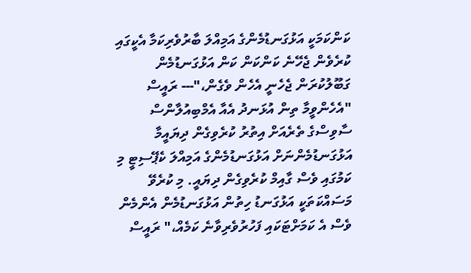ކަންކަމަކީ އަޅުގަނޑުމެންގެ އަމިއްލަ ބާރުވެރިކަމާ އެކީގައި ކުރެވެން ޖެހޭނެ ކަންކަން ކަން އަޅުގަނޑުމެން ގަބޫލުކުރަން ޖެހެނީ އެހެން ވެގެން،"--- ރައީސް
"އެހެންވީމާ ތިން އުޅަނދު އެއާ އެމްބިއުލާންސް ސާވިސްގެ ތެރެއަށް އިތުރު ކުރެވިގެން ދިޔައީމާ އަޅުގަނޑުމެންނަށް އަޅުގަނޑުމެންގެ އަމިއްލަ ކެޕޭސިޓީ މި ކަމުގައި ވެސް ގާއިމް ކުރެވިގެން ދިޔައީ. މި ކުރެވޭ މަސައްކަތަކީ އަޅުގަނޑު ހިތުން އަޅުގަނޑުމެން އެންމެން ވެސް އެ ކަމަށްޓަކައި ފަހުރުވެރިވާނެ ކަމެއް،" ރައީސް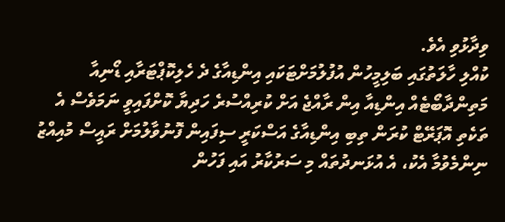ވިދާޅުވި އެވެ.
ކުއްލި ހާލަތުގައި ބަލިމީހުން އުފުލުމަށްޓަކައި އިންޑިއާގެ ދެ ހެލިކޮޕްޓަރާއި ޑޯނިއާ މަތިންދާބޯޓެއް އިންޑިއާ އިން ރާއްޖެ އަށް ކުރިއްސުރެ ހަދިޔާ ކޮށްފައިވީ ނަމަވެސް އެ ތަކެތި އޮޕަރޭޓް ކުރަން ތިބި އިންޑިއާގެ އަސްކަރީ ސިފައިން ފޮނުވާލުމަށް ރައީސް މުއިއްޒު ނިންމެވުމާ އެކު، އެ އުޅަނދުތައް މި ސަރުކާރު އައި ފަހުން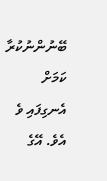ބޭނުންނުކުރާ ކަމަށް އެނގިފައި ވެ އެވެ. އޭގެ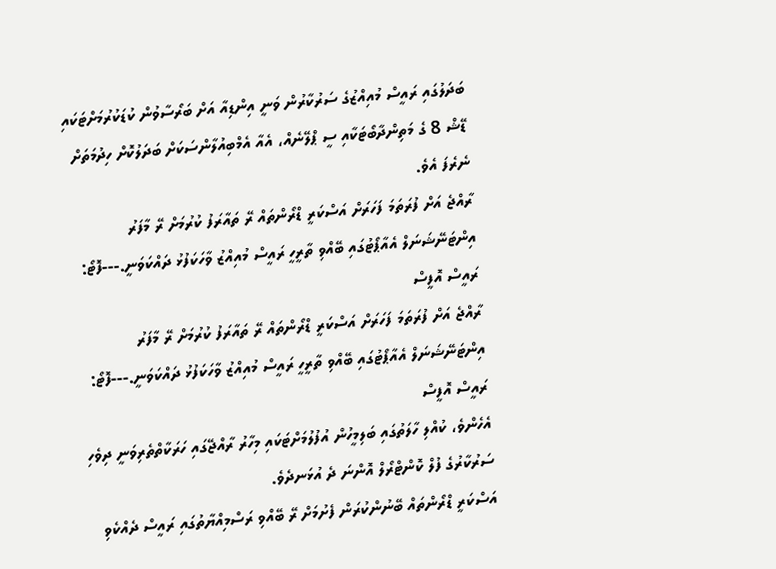ބަދަލުގައި ރައީސް މުއިއްޒުގެ ސަރުކާރުން ވަނީ އިންޑިއާ އަށް ބަރޯސާވުން ކުޑަކުރުމަށްޓަކައި ޑޭޝް 8 ގެ މަތިންދާބޯޓަކާއި ސީ ޕްލޭނެއް، އެއާ އެމްބިއުލާންސަކަށް ބަދަލުކޮށް ހިދުމަތަށް ނެރެފަ އެވެ.
ރާއްޖެ އަށް ފުރަތަމަ ފަހަރަށް އަސްކަރީ ޑްރޯންތައް ރޭ ތައާރަފު ކުރުމަށް ރޭ މާފަރު އިންޓަނޭޝަނަލް އެއާޕޯޓުގައި ބޭއްވި ތާރީހީ ރައީސް މުއިއްޒު ވާހަކަފުޅު ދައްކަވަނީ.---ފޮޓޯ: ރައީސް އޮފީސް
ރާއްޖެ އަށް ފުރަތަމަ ފަހަރަށް އަސްކަރީ ޑްރޯންތައް ރޭ ތައާރަފު ކުރުމަށް ރޭ މާފަރު އިންޓަނޭޝަނަލް އެއާޕޯޓުގައި ބޭއްވި ތާރީހީ ރައީސް މުއިއްޒު ވާހަކަފުޅު ދައްކަވަނީ.---ފޮޓޯ: ރައީސް އޮފީސް
އެހެންވެ، ކުއްލި ހާލަތުގައި ބަލިމީހުން އުފުލުމަށްޓަކައި މިހާރު ރާއްޖޭގައި ހަރަކާތްތެރިވަނީ ދިވެހި ސަރުކާރުގެ ފުލް ކޮންޓްރޯލް އޮންނަ ދެ އުޅަނދެވެ.
އަސްކަރީ ޑްރޯންތައް ބޭނުންކުރަން ފެށުމަށް ރޭ ބޭއްވި ރަސްމިއްޔާތުގައި ރައީސް ދެއްކެވި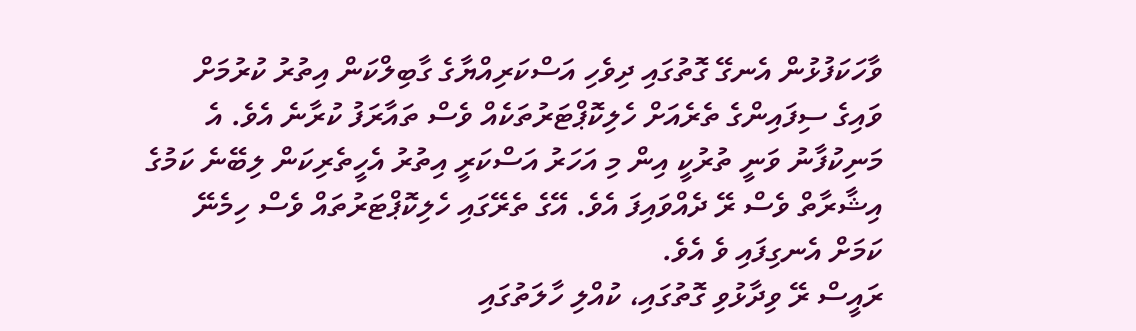ވާހަކަފުޅުން އެނގޭ ގޮތުގައި ދިވެހި އަސްކަރިއްޔާގެ ގާބިލްކަން އިތުރު ކުރުމަށް ވައިގެ ސިފައިންގެ ތެރެއަށް ހެލިކޮޕްޓަރުތަކެއް ވެސް ތައާރަފު ކުރާނެ އެވެ. އެ މަނިކުފާނު ވަނީ ތުރުކީ އިން މި އަހަރު އަސްކަރީ އިތުރު އެހީތެރިކަން ލިބޭނެ ކަމުގެ އިޝާރާތް ވެސް ރޭ ދެއްވައިފަ އެވެ. އޭގެ ތެރޭގައި ހެލިކޮޕްޓަރުތައް ވެސް ހިމެނޭ ކަމަށް އެނގިފައި ވެ އެވެ.
ރައީސް ރޭ ވިދާޅުވި ގޮތުގައި، ކުއްލި ހާލަތުގައި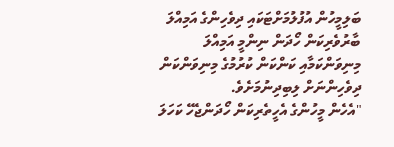ބަލިމީހުން އުފުލުމަށްޓަކައި ދިވެހިންގެ އަމިއްލަ ބާރުވެރިކަން ހޯދަން ނިންމީ އަމިއްލަ މިނިވަންކަމާއި ކަންކަން ކުރުމުގެ މިނިވަންކަން ދިވެހިންނަށް ލިބިދިނުމަށެވެ.
"އެހެން މީހުންގެ އެހީތެރިކަން ހޯދަންޖެހޭ ކަހަލަ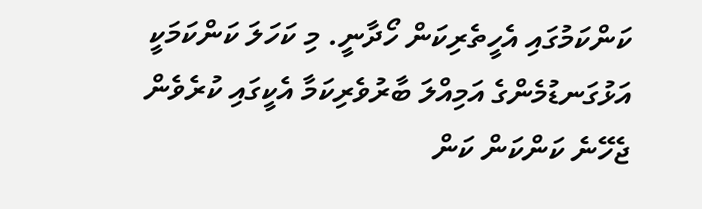ކަންކަމުގައި އެހީތެރިކަން ހޯދާނީ. މި ކަހަލަ ކަންކަމަކީ އަޅުގަނޑުމެންގެ އަމިއްލަ ބާރުވެރިކަމާ އެކީގައި ކުރެވެން ޖެހޭނެ ކަންކަން ކަން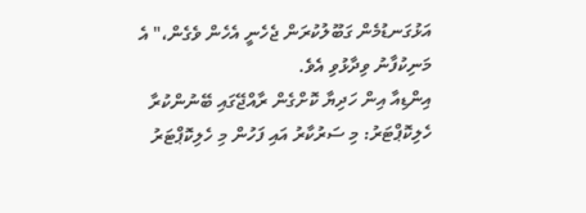އަޅުގަނޑުމެން ގަބޫލުކުރަން ޖެހެނީ އެހެން ވެގެން،" އެ މަނިކުފާނު ވިދާޅުވި އެވެ.
އިންޑިއާ އިން ހަދިޔާ ކޮށްގެން ރާއްޖޭގައި ބޭނުންކުރާ ހެލިކޮޕްޓަރު: މި ސަރުކާރު އައި ފަހުން މި ހެލިކޮޕްޓަރު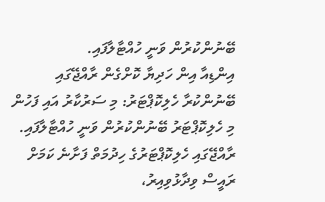ބޭނުންކުރުން ވަނީ ހުއްޓާލާފައި.
އިންޑިއާ އިން ހަދިޔާ ކޮށްގެން ރާއްޖޭގައި ބޭނުންކުރާ ހެލިކޮޕްޓަރު: މި ސަރުކާރު އައި ފަހުން މި ހެލިކޮޕްޓަރު ބޭނުންކުރުން ވަނީ ހުއްޓާލާފައި.
ރާއްޖޭގައި ހެލިކޮޕްޓަރުގެ ހިދުމަތް ފަށާނެ ކަމަށް ރައީސް ވިދާޅުވިއިރު،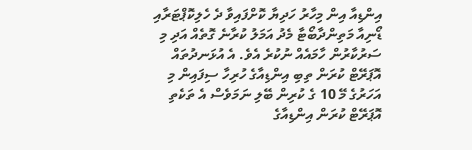އިންޑިއާ އިން މިހާރު ހަދިޔާ ކޮށްފައިވާ ދެ ހެލިކޮޕްޓަރާއި ޑޯނިއާ މަތިންދާބޯޓާ މެދު އަމަލު ކުރާނެ ގޮތެއް އަދި މި ސަރުކާރުން ހާމައެއް ނުކުރެ އެވެ. އެ އުޅަނދުތައް އޮޕަރޭޓް ކުރަން ތިބި އިންޑިއާގެ ހުރިހާ ސިފައިން މި އަހަރުގެ މޭ 10 ގެ ކުރިން ބޭލި ނަމަވެސް އެ ތަކެތި އޮޕަރޭޓް ކުރަން އިންޑިއާގެ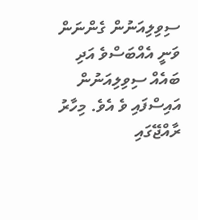ސިވިލިއަނުން ގެންނަން ވަނީ އެއްބަސްވެ އަދި ބައެއް ސިވިލިއަނުން އައިސްފައި ވެ އެވެ. މިހާރު ރާއްޖޭގައި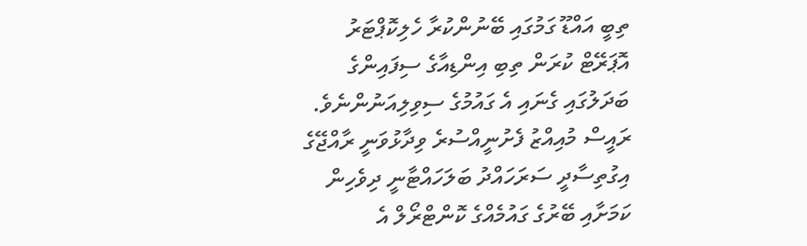ތިބީ އައްޑޫ ގަމުގައި ބޭނުންކުރާ ހެލިކޮޕްޓަރު އޮޕަރޭޓް ކުރަން ތިބި އިންޑިއާގެ ސިފައިންގެ ބަދަލުގައި ގެނައި އެ ގައުމުގެ ސިވިލިއަނުންނެވެ.
ރައީސް މުއިއްޒު ފެށުނީއްސުރެ ވިދާޅުވަނީ ރާއްޖޭގެ އިގުތިސާދީ ސަރަހައްދު ބަލަހައްޓާނީ ދިވެހިން ކަމަށާއި ބޭރުގެ ގައުމެއްގެ ކޮންޓްރޯލް އެ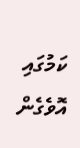ކަމުގައި އޮވެގެން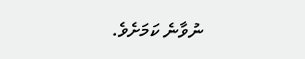ނުވާނެ ކަމަށެވެ.